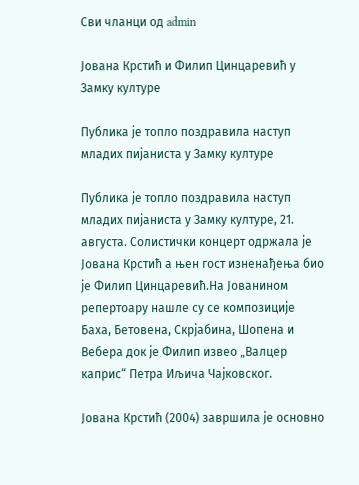Сви чланци од admin

Јована Крстић и Филип Цинцаревић у Замку културе

Публика је топло поздравила наступ младих пијаниста у Замку културе

Публика је топло поздравила наступ младих пијаниста у Замку културе, 21. августа. Солистички концерт одржала је Јована Крстић а њен гост изненађења био је Филип Цинцаревић.На Јованином репертоару нашле су се композиције Баха, Бетовена, Скрјабина, Шопена и Вебера док је Филип извео „Валцер каприс“ Петра Иљича Чајковског.

Јована Крстић (2004) завршила је основно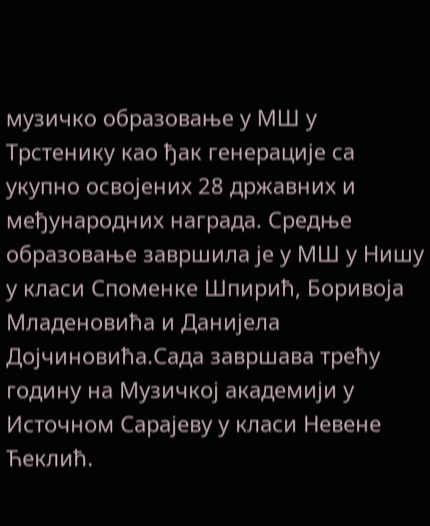музичко образовање у МШ у Трстенику као ђак генерације са укупно освојених 28 државних и међународних награда. Средње образовање завршила је у МШ у Нишу у класи Споменке Шпирић, Боривоја Младеновића и Данијела Дојчиновића.Сада завршава трећу годину на Музичкој академији у Источном Сарајеву у класи Невене Ћеклић.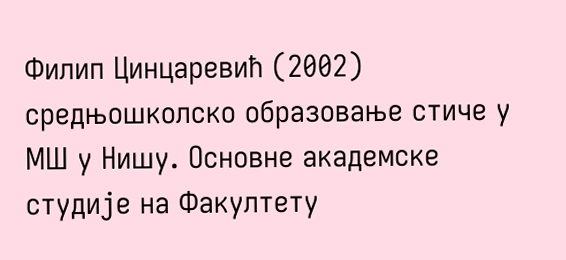Филип Цинцаревић (2002) средњошколско образовање стиче у МШ у Нишу. Основне академске студије на Факултету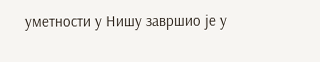уметности у Нишу завршио је у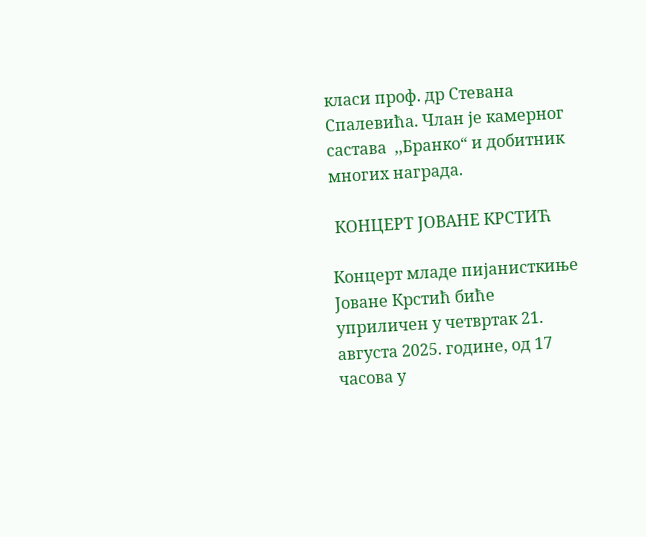класи проф. др Стевана Спалевића. Члан је камерног састава  ,,Бранко“ и добитник многих награда.

 КОНЦЕРТ ЈОВАНЕ КРСТИЋ

Концерт младе пијанисткиње Јоване Крстић биће уприличен у четвртак 21. августа 2025. године, од 17 часова у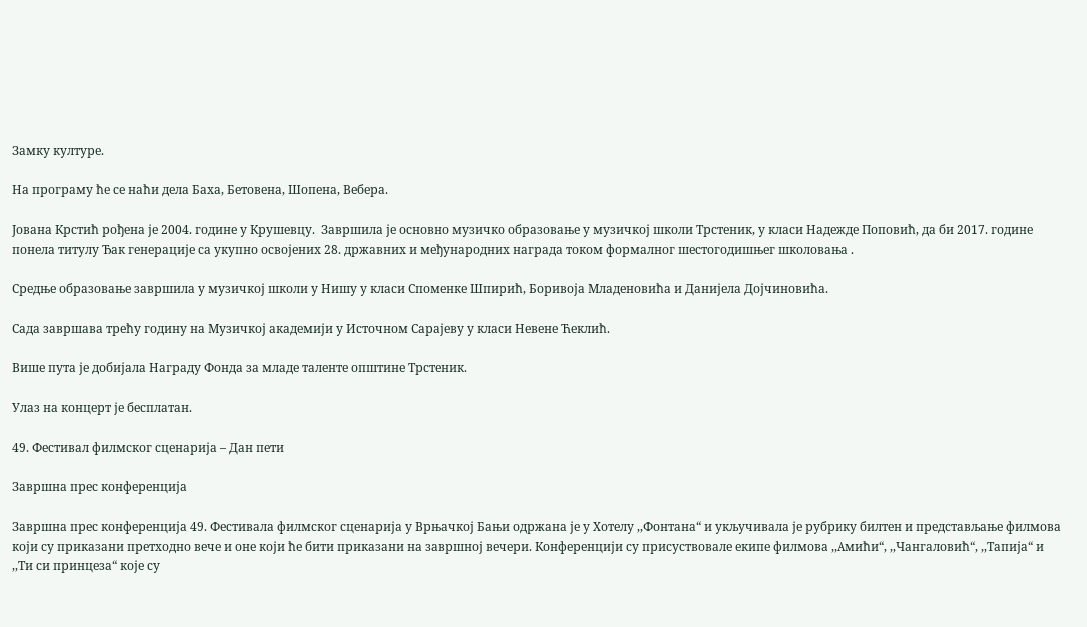Замку културе.

На програму ће се наћи дела Баха, Бетовена, Шопена, Вебера.

Јована Крстић рођена је 2004. године у Крушевцу.  Завршила је основно музичко образовање у музичкој школи Трстеник, у класи Надежде Поповић, да би 2017. године понела титулу Ђак генерације са укупно освојених 28. државних и међународних награда током формалног шестогодишњег школовања .

Средње образовање завршила у музичкој школи у Нишу у класи Споменке Шпирић, Боривоја Младеновића и Данијела Дојчиновића.

Сада завршава трећу годину на Музичкој академији у Источном Сарајеву у класи Невене Ћеклић.

Више пута је добијала Награду Фонда за младе таленте општине Трстеник.

Улаз на концерт је бесплатан.

49. Фестивал филмског сценарија – Дан пети

Завршна прес конференција

Завршна прес конференција 49. Фестивала филмског сценарија у Врњачкој Бањи одржана је у Хотелу ,,Фонтана“ и укључивала је рубрику билтен и представљање филмова који су приказани претходно вече и оне који ће бити приказани на завршној вечери. Конференцији су присуствовале екипе филмова ,,Амићи“, ,,Чангаловић“, ,,Тапија“ и ,,Ти си принцеза“ које су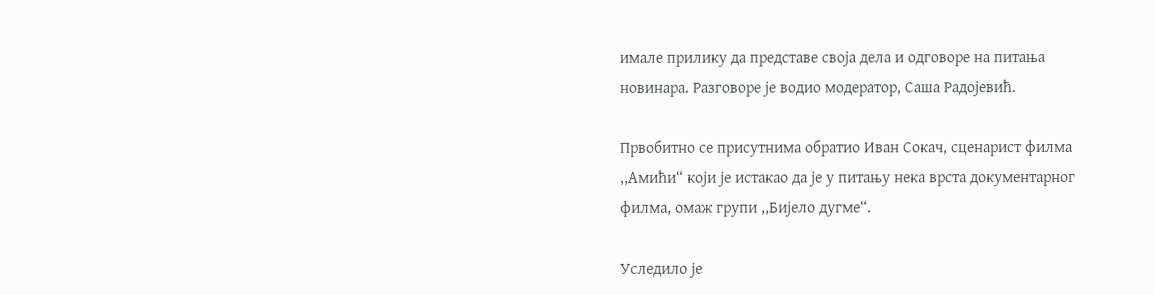имале прилику да представе своја дела и одговоре на питања новинара. Разговоре је водио модератор, Саша Радојевић.

Првобитно се присутнима обратио Иван Сокач, сценарист филма ,,Амићи“ који је истакао да је у питању нека врста документарног филма, омаж групи ,,Бијело дугме“.

Уследило је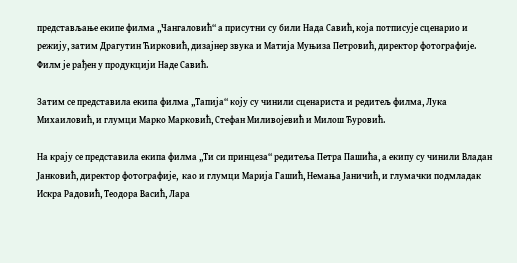представљање екипе филма ,,Чангаловић“ а присутни су били Нада Савић, која потписује сценарио и режију, затим Драгутин Ћирковић, дизајнер звука и Матија Муњиза Петровић, директор фотографије. Филм је рађен у продукцији Наде Савић.

Затим се представила екипа филма ,,Тапија“ коју су чинили сценариста и редитељ филма, Лука Михаиловић, и глумци Марко Марковић, Стефан Миливојевић и Милош Ђуровић.

На крају се представила екипа филма ,,Ти си принцеза“ редитеља Петра Пашића, а екипу су чинили Владан Јанковић, директор фотографије,  као и глумци Марија Гашић, Немања Јаничић, и глумачки подмладак Искра Радовић, Теодора Васић, Лара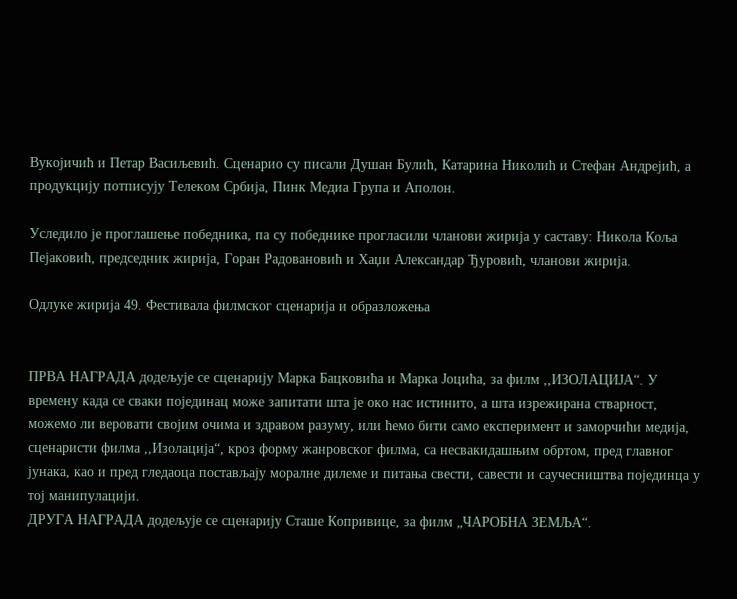Вукојичић и Петар Васиљевић. Сценарио су писали Душан Булић, Катарина Николић и Стефан Андрејић, а продукцију потписују Телеком Србија, Пинк Медиа Група и Аполон.

Уследило је проглашење победника, па су победнике прогласили чланови жирија у саставу: Никола Коља Пејаковић, председник жирија, Горан Радовановић и Хаџи Александар Ђуровић, чланови жирија.

Одлуке жирија 49. Фестивала филмског сценарија и образложења


ПРВА НАГРАДА додељује се сценарију Марка Бацковића и Марка Јоцића, за филм ,,ИЗОЛАЦИЈА“. У времену када се сваки појединац може запитати шта је око нас истинито, а шта изрежирана стварност, можемо ли веровати својим очима и здравом разуму, или ћемо бити само експеримент и заморчићи медија, сценаристи филма ,,Изолација“, кроз форму жанровског филма, са несвакидашњим обртом, пред главног јунака, као и пред гледаоца постављају моралне дилеме и питања свести, савести и саучесништва појединца у тој манипулацији.
ДРУГА НАГРАДА додељује се сценарију Сташе Копривице, за филм „ЧАРОБНА ЗЕМЉА“.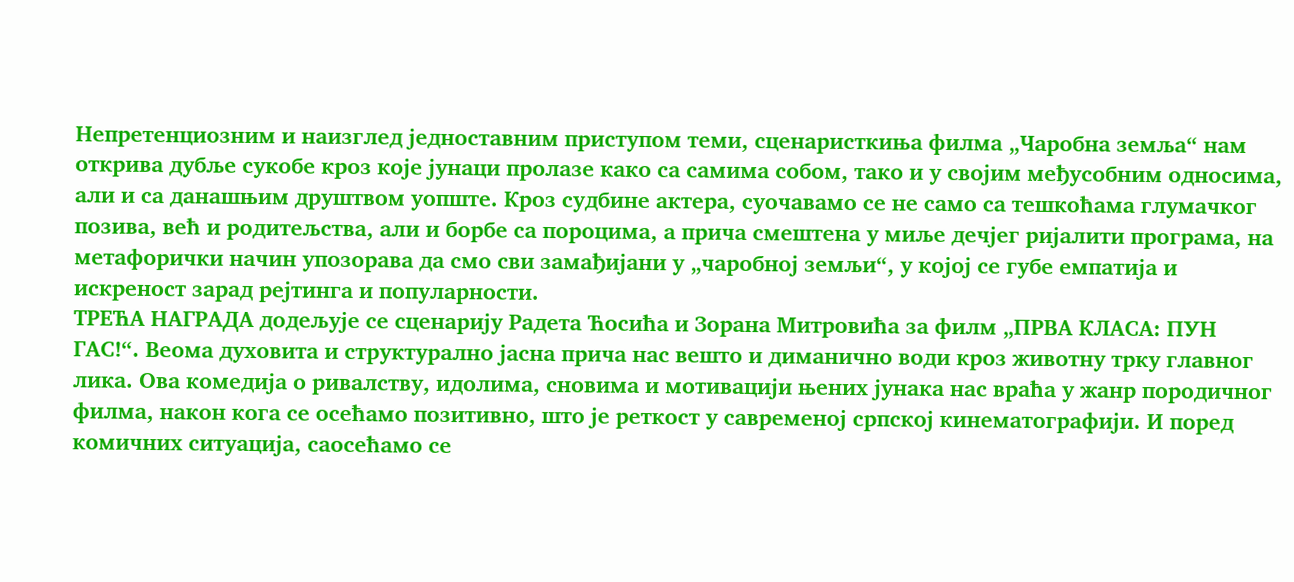Непретенциозним и наизглед једноставним приступом теми, сценаристкиња филма „Чаробна земља“ нам открива дубље сукобе кроз које јунаци пролазе како са самима собом, тако и у својим међусобним односима, али и са данашњим друштвом уопште. Кроз судбине актера, суочавамо се не само са тешкоћама глумачког позива, већ и родитељства, али и борбе са пороцима, а прича смештена у миље дечјег ријалити програма, на метафорички начин упозорава да смо сви замађијани у „чаробној земљи“, у којој се губе емпатија и искреност зарад рејтинга и популарности.
ТРЕЋА НАГРАДА додељује се сценарију Радета Ћосића и Зорана Митровића за филм „ПРВА КЛАСА: ПУН ГАС!“. Веома духовита и структурално јасна прича нас вешто и диманично води кроз животну трку главног лика. Ова комедија о ривалству, идолима, сновима и мотивацији њених јунака нас враћа у жанр породичног филма, након кога се осећамо позитивно, што је реткост у савременој српској кинематографији. И поред комичних ситуација, саосећамо се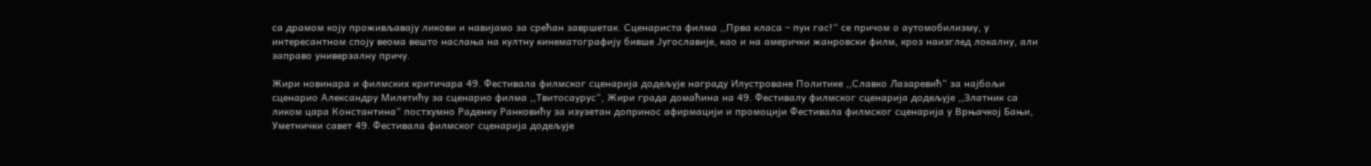са драмом коју проживљавају ликови и навијамо за срећан завршетак. Сценариста филма ,,Прва класа – пун гас!“ се причом о аутомобилизму, у интересантном споју веома вешто наслања на култну кинематографију бивше Југославије, као и на амерички жанровски филм, кроз наизглед локалну, али заправо универзалну причу.

Жири новинара и филмских критичара 49. Фестивала филмског сценарија додељује награду Илустроване Политике ,,Славко Лазаревић“ за најбољи сценарио Александру Милетићу за сценарио филма ,,Твитосаурус“, Жири града домаћина на 49. Фестивалу филмског сценарија додељује ,,Златник са ликом цара Константина“ постхумно Раденку Ранковићу за изузетан допринос афирмацији и промоцији Фестивала филмског сценарија у Врњачкој Бањи, Уметнички савет 49. Фестивала филмског сценарија додељује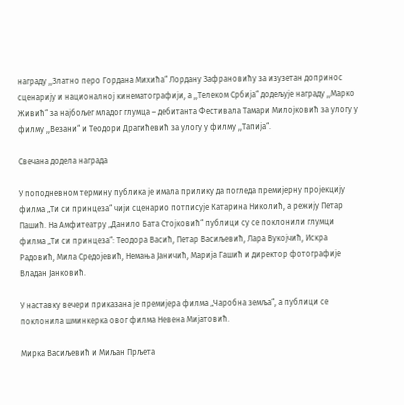награду ,,Златно перо Гордана Михића“ Лордану Зафрановићу за изузетан допринос сценарију и националној кинематографији, а ,,Телеком Србија“ додељује награду ,,Марко Живић“ за најбољег младог глумца – дебитанта Фестивала Тамари Милојковић за улогу у филму ,,Везани“ и Теодори Драгићевић за улогу у филму ,,Тапија“.

Свечана додела награда

У поподневном термину публика је имала прилику да погледа премијерну пројекцију филма „Ти си принцеза“ чији сценарио потписује Катарина Николић, а режију Петар Пашић. На Амфитеатру „Данило Бата Стојковић“ публици су се поклонили глумци филма „Ти си принцеза“: Теодора Васић, Петар Васиљевић, Лара Вукојчић, Искра Радовић, Мила Средојевић, Немања Јаничић, Марија Гашић и директор фотографије Владан Јанковић.

У наставку вечери приказана је премијера филма „Чаробна земља“, а публици се поклонила шминкерка овог филма Невена Мијатовић.

Мирка Васиљевић и Миљан Прљета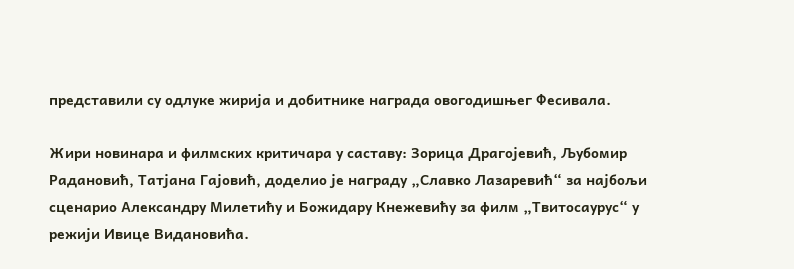представили су одлуке жирија и добитнике награда овогодишњег Фесивала.

Жири новинара и филмских критичара у саставу: Зорица Драгојевић, Љубомир Радановић, Татјана Гајовић, доделио је награду „Славко Лазаревић“ за најбољи сценарио Александру Милетићу и Божидару Кнежевићу за филм „Твитосаурус“ у режији Ивице Видановића.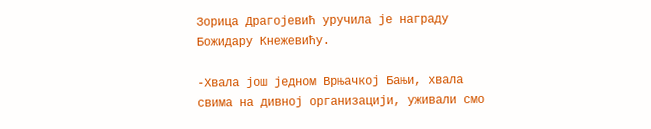Зорица Драгојевић уручила је награду Божидару Кнежевићу.

-Хвала још једном Врњачкој Бањи, хвала свима на дивној организацији, уживали смо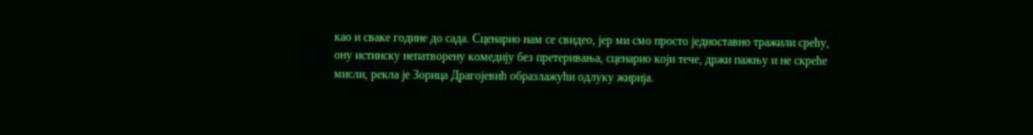као и сваке године до сада. Сценарио нам се свидео, јер ми смо просто једноставно тражили срећу, ону истинску непатворену комедију без претеривања, сценарио који тече, држи пажњу и не скреће мисли, рекла је Зорица Драгојевић образлажући одлуку жирија.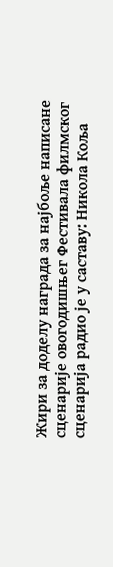Жири за доделу награда за најбоље написане сценарије овогодишњег Фестивала филмског сценарија радио је у саставу: Никола Коља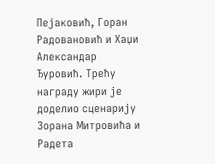Пејаковић, Горан Радовановић и Хаџи Александар Ђуровић. Трећу награду жири је доделио сценарију Зорана Митровића и Радета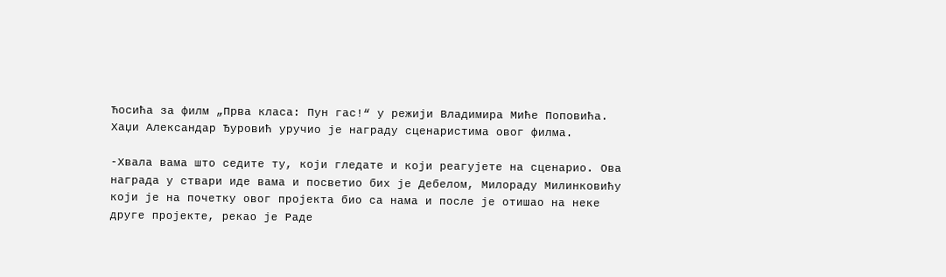Ћосића за филм „Прва класа: Пун гас!“ у режији Владимира Миће Поповића. Хаџи Александар Ђуровић уручио је награду сценаристима овог филма.

-Хвала вама што седите ту, који гледате и који реагујете на сценарио. Ова награда у ствари иде вама и посветио бих је Дебелом, Милораду Милинковићу који је на почетку овог пројекта био са нама и после је отишао на неке друге пројекте, рекао је Раде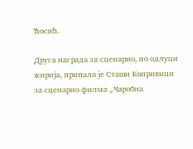Ћосић.

Друга награда за сценарио, по одлуци жирија, припала је Сташи Копривици за сценарио филма „Чаробна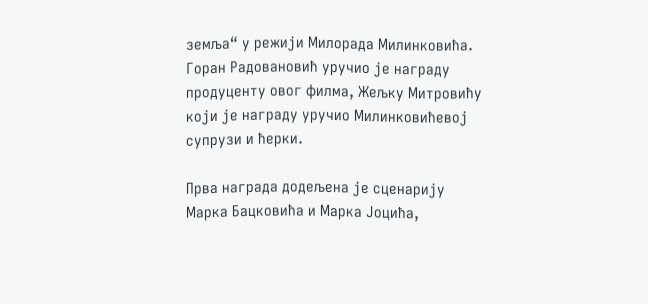земља“ у режији Милорада Милинковића. Горан Радовановић уручио је награду продуценту овог филма, Жељку Митровићу који је награду уручио Милинковићевој супрузи и ћерки.

Прва награда додељена је сценарију Марка Бацковића и Марка Јоцића,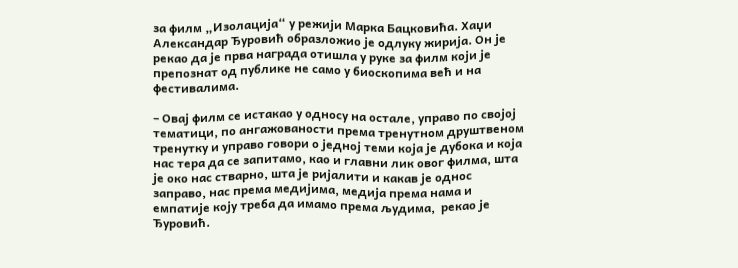за филм „Изолација“ у режији Марка Бацковића. Хаџи Александар Ђуровић образложио је одлуку жирија. Он је рекао да је прва награда отишла у руке за филм који је препознат од публике не само у биоскопима већ и на фестивалима.

– Овај филм се истакао у односу на остале, управо по својој тематици, по ангажованости према тренутном друштвеном тренутку и управо говори о једној теми која је дубока и која нас тера да се запитамо, као и главни лик овог филма, шта је око нас стварно, шта је ријалити и какав је однос заправо, нас према медијима, медија према нама и емпатије коју треба да имамо према људима,  рекао је Ђуровић.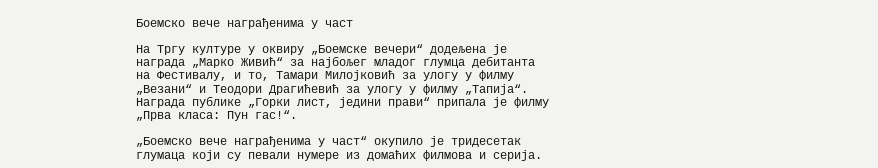Боемско вече награђенима у част

На Тргу културе у оквиру „Боемске вечери“ додељена је награда „Марко Живић“ за најбољег младог глумца дебитанта на Фестивалу, и то, Тамари Милојковић за улогу у филму „Везани“ и Теодори Драгићевић за улогу у филму „Тапија“. Награда публике „Горки лист, једини прави“ припала је филму „Прва класа: Пун гас!“.

„Боемско вече награђенима у част“ окупило је тридесетак глумаца који су певали нумере из домаћих филмова и серија.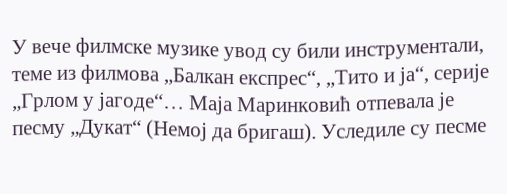У вече филмске музике увод су били инструментали, теме из филмова „Балкан експрес“, „Тито и ја“, серије „Грлом у јагоде“… Маја Маринковић отпевала је песму „Дукат“ (Немој да бригаш). Уследиле су песме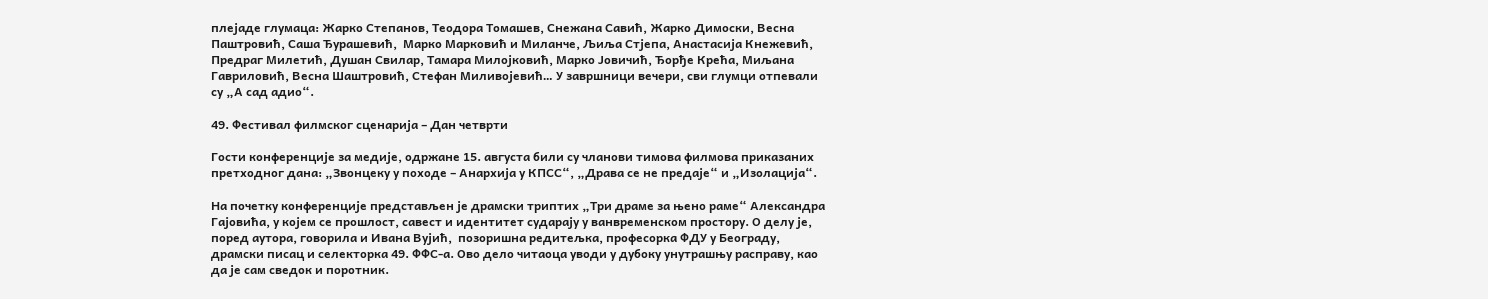плејаде глумаца: Жарко Степанов, Теодора Томашев, Снежана Савић, Жарко Димоски, Весна Паштровић, Саша Ђурашевић,  Марко Марковић и Миланче, Љиља Стјепа, Анастасија Кнежевић, Предраг Милетић, Душан Свилар, Тамара Милојковић, Марко Јовичић, Ђорђе Крећа, Миљана Гавриловић, Весна Шаштровић, Стефан Миливојевић… У завршници вечери, сви глумци отпевали су „А сад адио“.

49. Фестивал филмског сценарија – Дан четврти

Гости конференције за медије, одржане 15. августа били су чланови тимова филмова приказаних претходног дана: „Звонцеку у походе – Анархија у КПСС“, „Драва се не предаје“ и „Изолација“.

На почетку конференције представљен је драмски триптих „Три драме за њено раме“ Александра Гајовића, у којем се прошлост, савест и идентитет сударају у ванвременском простору. О делу је, поред аутора, говорила и Ивана Вујић,  позоришна редитељка, професорка ФДУ у Београду, драмски писац и селекторка 49. ФФС-а. Ово дело читаоца уводи у дубоку унутрашњу расправу, као да је сам сведок и поротник.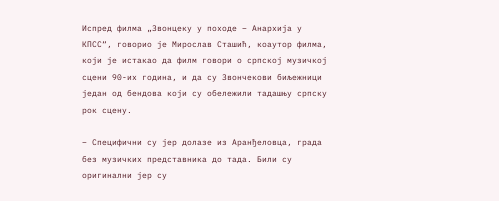Испред филма „Звонцеку у походе – Анархија у КПСС“, говорио је Мирослав Сташић, коаутор филма, који је истакао да филм говори о српској музичкој сцени 90-их година, и да су Звончекови биљежници  један од бендова који су обележили тадашњу српску рок сцену.

– Специфични су јер долазе из Аранђеловца, града без музичких представника до тада. Били су оригинални јер су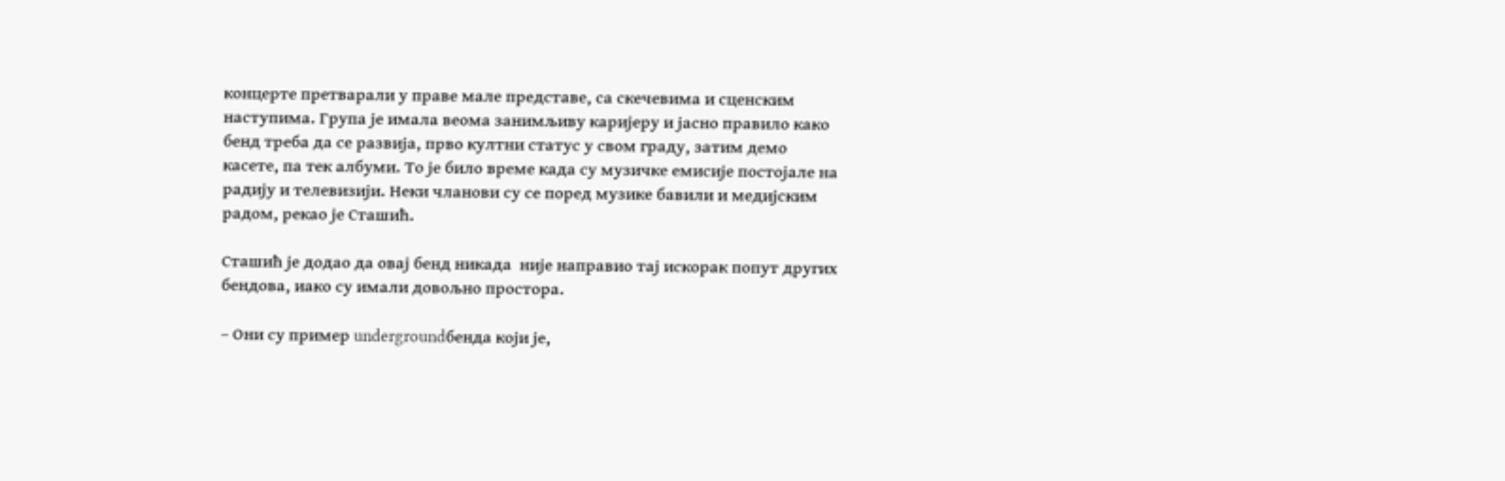концерте претварали у праве мале представе, са скечевима и сценским наступима. Група је имала веома занимљиву каријеру и јасно правило како бенд треба да се развија, прво култни статус у свом граду, затим демо касете, па тек албуми. То је било време када су музичке емисије постојале на радију и телевизији. Неки чланови су се поред музике бавили и медијским радом, рекао је Сташић.

Сташић је додао да овај бенд никада  није направио тај искорак попут других бендова, иако су имали довољно простора.

– Они су пример undergroundбенда који је,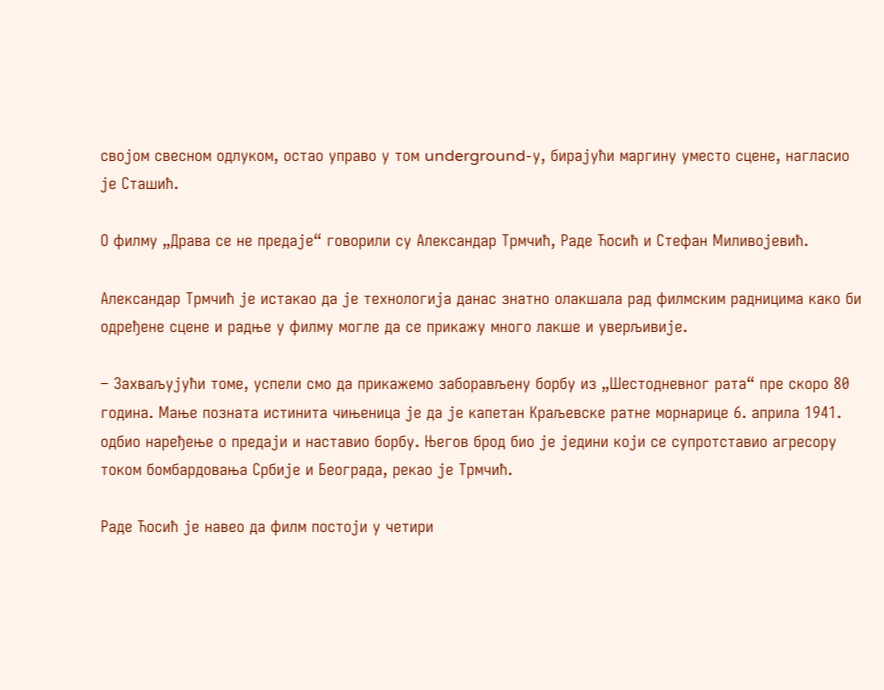својом свесном одлуком, остао управо у том underground-у, бирајући маргину уместо сцене, нагласио је Сташић.

О филму „Драва се не предаје“ говорили су Александар Трмчић, Раде Ћосић и Стефан Миливојевић.

Александар Трмчић је истакао да је технологија данас знатно олакшала рад филмским радницима како би одређене сцене и радње у филму могле да се прикажу много лакше и уверљивије.

– Захваљујући томе, успели смо да прикажемо заборављену борбу из „Шестодневног рата“ пре скоро 80 година. Мање позната истинита чињеница је да је капетан Краљевске ратне морнарице 6. априла 1941. одбио наређење о предаји и наставио борбу. Његов брод био је једини који се супротставио агресору током бомбардовања Србије и Београда, рекао је Трмчић.

Раде Ћосић је навео да филм постоји у четири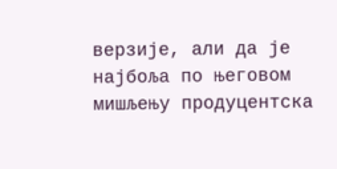верзије, али да је најбоља по његовом мишљењу продуцентска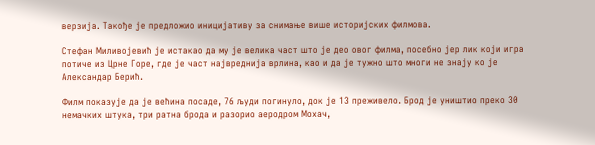верзија. Такође је предложио иницијативу за снимање више историјских филмова.

Стефан Миливојевић је истакао да му је велика част што је део овог филма, посебно јер лик који игра потиче из Црне Горе, где је част највреднија врлина, као и да је тужно што многи не знају ко је Александар Берић.

Филм показује да је већина посаде, 76 људи погинуло, док је 13 преживело. Брод је уништио преко 30 немачких штука, три ратна брода и разорио аеродром Мохач,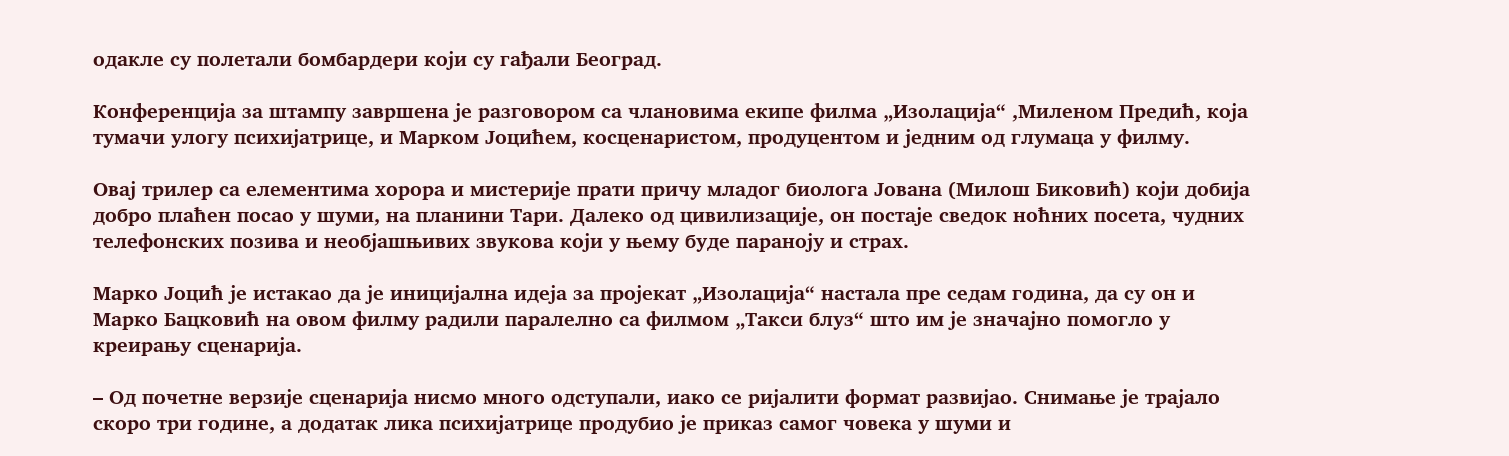одакле су полетали бомбардери који су гађали Београд.

Конференција за штампу завршена је разговором са члановима екипе филма „Изолација“ ,Миленом Предић, која тумачи улогу психијатрице, и Марком Јоцићем, косценаристом, продуцентом и једним од глумаца у филму.

Овај трилер са елементима хорора и мистерије прати причу младог биолога Јована (Милош Биковић) који добија добро плаћен посао у шуми, на планини Тари. Далеко од цивилизације, он постаје сведок ноћних посета, чудних телефонских позива и необјашњивих звукова који у њему буде параноју и страх.

Марко Јоцић је истакао да је иницијална идеја за пројекат „Изолација“ настала пре седам година, да су он и Марко Бацковић на овом филму радили паралелно са филмом „Такси блуз“ што им је значајно помогло у креирању сценарија.

– Од почетне верзије сценарија нисмо много одступали, иако се ријалити формат развијао. Снимање је трајало скоро три године, а додатак лика психијатрице продубио је приказ самог човека у шуми и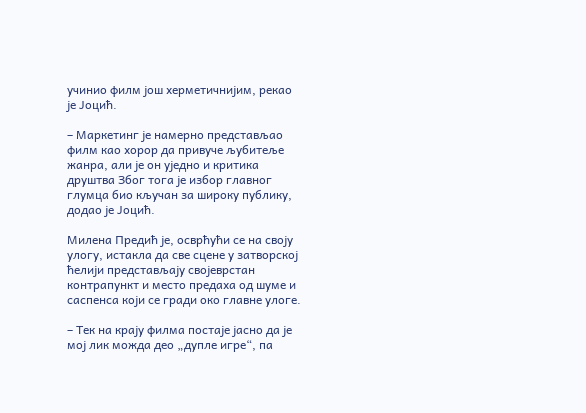учинио филм још херметичнијим, рекао је Јоцић.

– Маркетинг је намерно представљао филм као хорор да привуче љубитеље жанра, али је он уједно и критика друштва Због тога је избор главног глумца био кључан за широку публику, додао је Јоцић.

Милена Предић је, осврћући се на своју улогу, истакла да све сцене у затворској ћелији представљају својеврстан контрапункт и место предаха од шуме и саспенса који се гради око главне улоге.

– Тек на крају филма постаје јасно да је мој лик можда део „дупле игре“, па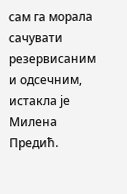сам га морала сачувати резервисаним и одсечним, истакла је Милена Предић.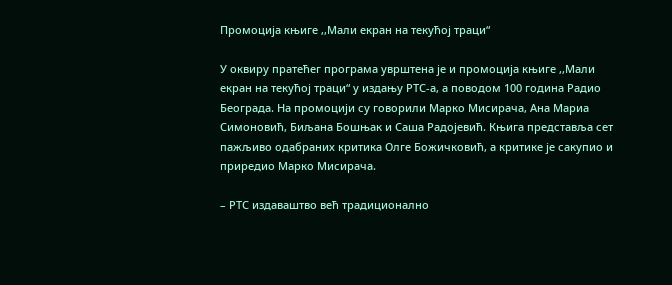Промоција књиге ,,Мали екран на текућој траци“

У оквиру пратећег програма уврштена је и промоција књиге ,,Мали екран на текућој траци“ у издању РТС-а, а поводом 100 година Радио Београда. На промоцији су говорили Марко Мисирача, Ана Мариа Симоновић, Биљана Бошњак и Саша Радојевић. Књига представља сет пажљиво одабраних критика Олге Божичковић, а критике је сакупио и приредио Марко Мисирача.

– РТС издаваштво већ традиционално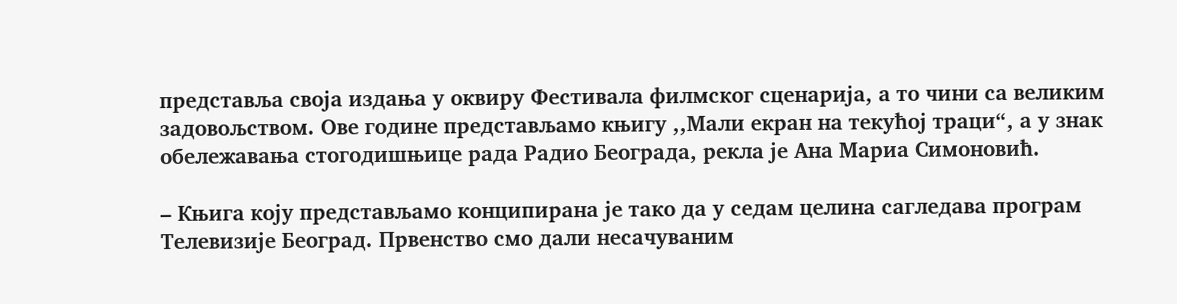представља своја издања у оквиру Фестивала филмског сценарија, а то чини са великим задовољством. Ове године представљамо књигу ,,Мали екран на текућој траци“, а у знак обележавања стогодишњице рада Радио Београда, рекла је Ана Мариа Симоновић.

– Књига коју представљамо конципирана је тако да у седам целина сагледава програм Телевизије Београд. Првенство смо дали несачуваним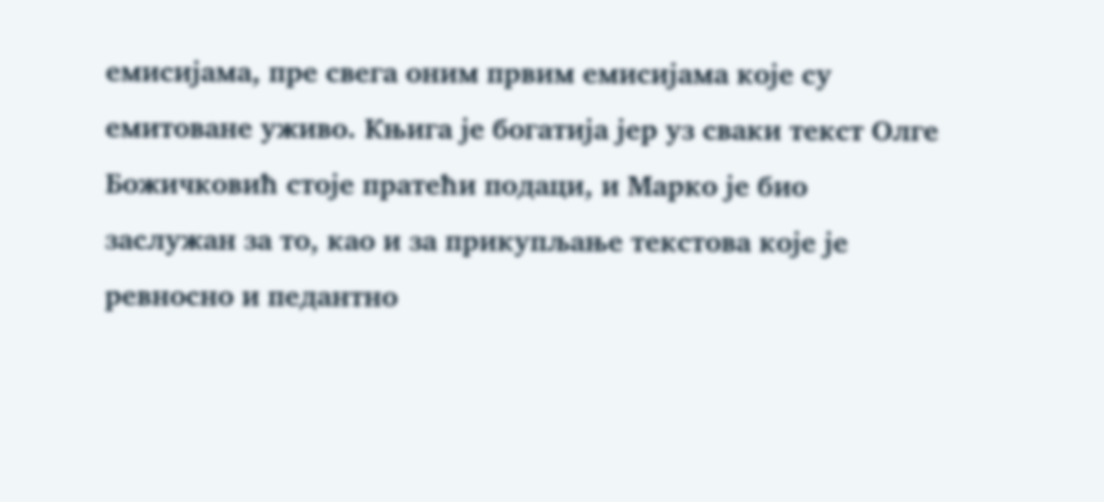емисијама, пре свега оним првим емисијама које су емитоване уживо. Књига је богатија јер уз сваки текст Олге Божичковић стоје пратећи подаци, и Марко је био заслужан за то, као и за прикупљање текстова које је ревносно и педантно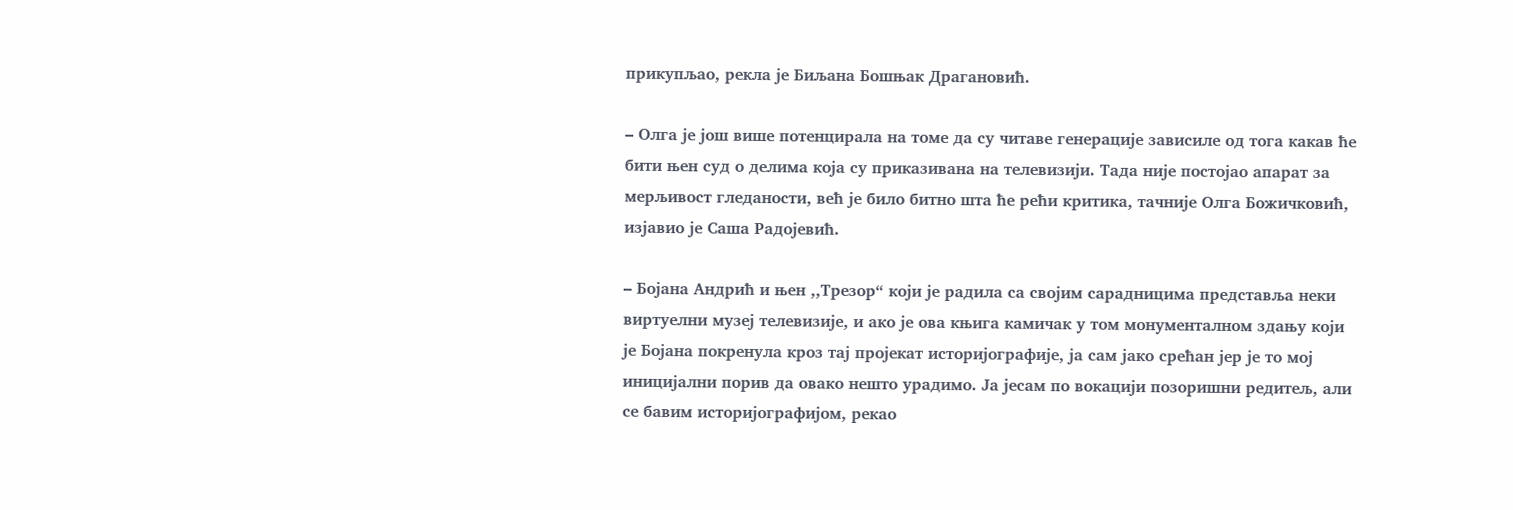прикупљао, рекла је Биљана Бошњак Драгановић.

– Олга је још више потенцирала на томе да су читаве генерације зависиле од тога какав ће бити њен суд о делима која су приказивана на телевизији. Тада није постојао апарат за мерљивост гледаности, већ је било битно шта ће рећи критика, тачније Олга Божичковић, изјавио је Саша Радојевић.

– Бојана Андрић и њен ,,Трезор“ који је радила са својим сарадницима представља неки виртуелни музеј телевизије, и ако је ова књига камичак у том монументалном здању који је Бојана покренула кроз тај пројекат историјографије, ја сам јако срећан јер је то мој иницијални порив да овако нешто урадимо. Ја јесам по вокацији позоришни редитељ, али се бавим историјографијом, рекао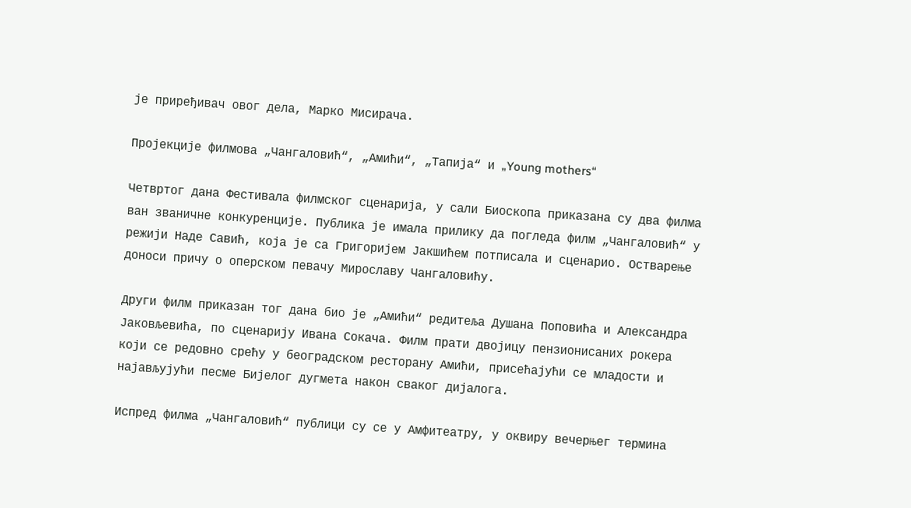је приређивач овог дела, Марко Мисирача.

Пројекције филмова „Чангаловић“, „Амићи“, „Тапија“ и „Young mothers“

Четвртог дана Фестивала филмског сценарија, у сали Биоскопа приказана су два филма ван званичне конкуренције. Публика је имала прилику да погледа филм „Чангаловић“ у режији Наде Савић, која је са Григоријем Јакшићем потписала и сценарио. Остварење доноси причу о оперском певачу Мирославу Чангаловићу.

Други филм приказан тог дана био је „Амићи“ редитеља Душана Поповића и Александра Јаковљевића, по сценарију Ивана Сокача. Филм прати двојицу пензионисаних рокера који се редовно срећу у београдском ресторану Амићи, присећајући се младости и најављујући песме Бијелог дугмета након сваког дијалога.

Испред филма „Чангаловић“ публици су се у Амфитеатру, у оквиру вечерњег термина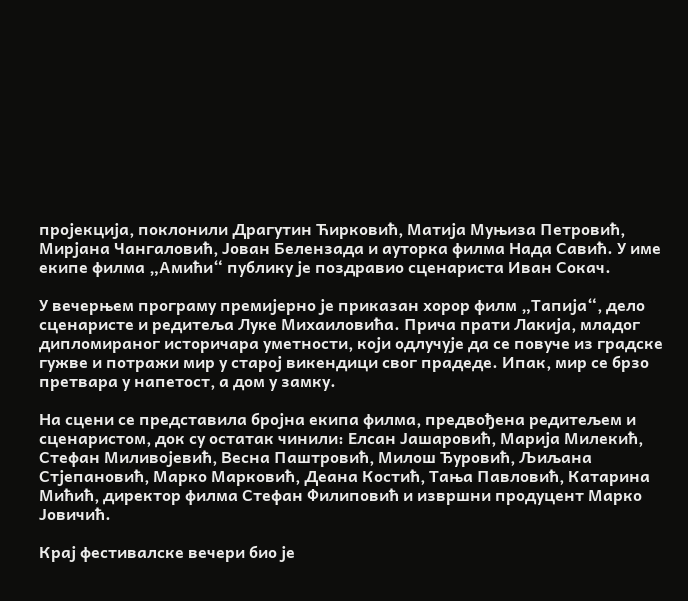пројекција, поклонили Драгутин Ћирковић, Матија Муњиза Петровић, Мирјана Чангаловић, Јован Белензада и ауторка филма Нада Савић. У име екипе филма „Амићи“ публику је поздравио сценариста Иван Сокач.

У вечерњем програму премијерно је приказан хорор филм „Тапија“, дело сценаристе и редитеља Луке Михаиловића. Прича прати Лакија, младог дипломираног историчара уметности, који одлучује да се повуче из градске гужве и потражи мир у старој викендици свог прадеде. Ипак, мир се брзо претвара у напетост, а дом у замку.

На сцени се представила бројна екипа филма, предвођена редитељем и сценаристом, док су остатак чинили: Елсан Јашаровић, Марија Милекић, Стефан Миливојевић, Весна Паштровић, Милош Ђуровић, Љиљана Стјепановић, Марко Марковић, Деана Костић, Тања Павловић, Катарина Мићић, директор филма Стефан Филиповић и извршни продуцент Марко Јовичић.

Крај фестивалске вечери био је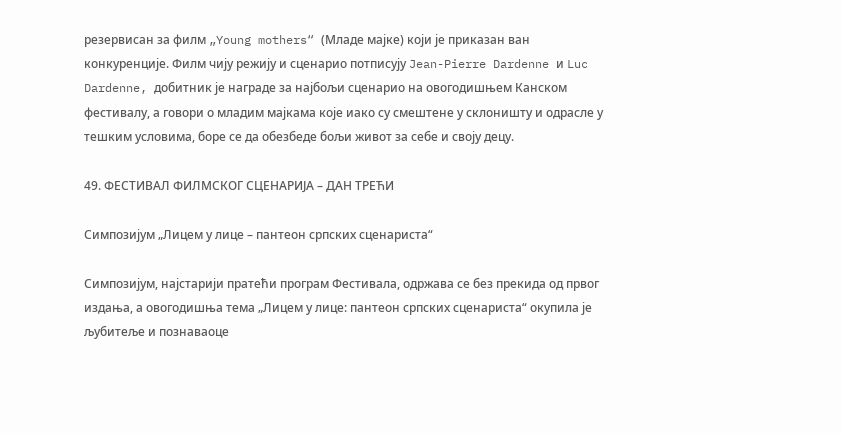резервисан за филм „Young mothers“ (Младе мајке) који је приказан ван конкуренције. Филм чију режију и сценарио потписују Jean-Pierre Dardenne и Luc Dardenne, добитник је награде за најбољи сценарио на овогодишњем Канском фестивалу, а говори о младим мајкама које иако су смештене у склоништу и одрасле у тешким условима, боре се да обезбеде бољи живот за себе и своју децу.

49. ФЕСТИВАЛ ФИЛМСКОГ СЦЕНАРИЈА – ДАН ТРЕЋИ

Симпозијум „Лицем у лице – пантеон српских сценариста“

Симпозијум, најстарији пратећи програм Фестивала, одржава се без прекида од првог издања, а овогoдишња тема „Лицем у лице: пантеон српских сценариста“ окупила је љубитеље и познаваоце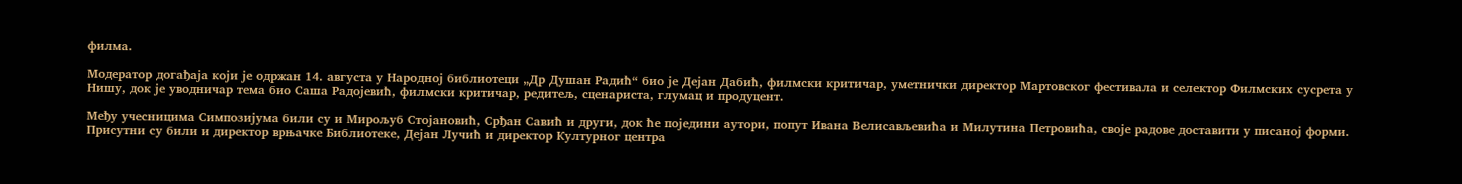филма.

Модератор догађаја који је одржан 14. августа у Народној библиотеци „Др Душан Радић“ био је Дејан Дабић, филмски критичар, уметнички директор Мартовског фестивала и селектор Филмских сусрета у Нишу, док је уводничар тема био Саша Радојевић, филмски критичар, редитељ, сценариста, глумац и продуцент.

Међу учесницима Симпозијума били су и Мирољуб Стојановић, Срђан Савић и други, док ће поједини аутори, попут Ивана Велисављевића и Милутина Петровића, своје радове доставити у писаној форми. Присутни су били и директор врњачке Библиотеке, Дејан Лучић и директор Културног центра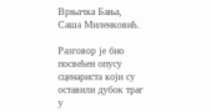Врњачка Бања, Саша Миленковић.

Разговор је био посвећен опусу сценариста који су оставили дубок траг у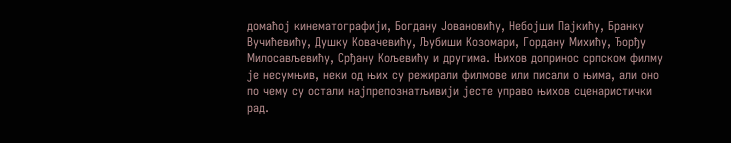домаћој кинематографији, Богдану Јовановићу, Небојши Пајкићу, Бранку Вучићевићу, Душку Ковачевићу, Љубиши Козомари, Гордану Михићу, Ђорђу Милосављевићу, Срђану Кољевићу и другима. Њихов допринос српском филму је несумњив, неки од њих су режирали филмове или писали о њима, али оно по чему су остали најпрепознатљивији јесте управо њихов сценаристички рад.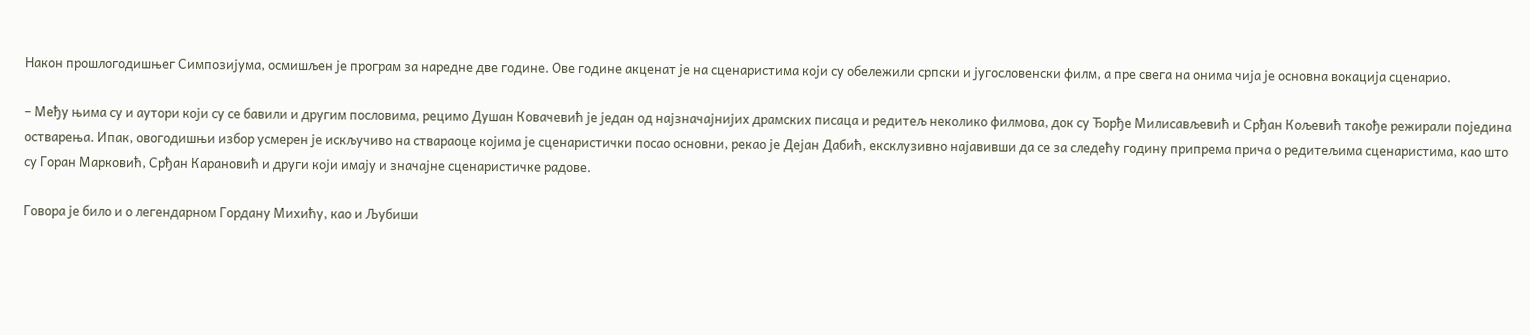Након прошлогодишњег Симпозијума, осмишљен је програм за наредне две године. Ове године акценат је на сценаристима који су обележили српски и југословенски филм, а пре свега на онима чија је основна вокација сценарио.

– Међу њима су и аутори који су се бавили и другим пословима, рецимо Душан Ковачевић је један од најзначајнијих драмских писаца и редитељ неколико филмова, док су Ђорђе Милисављевић и Срђан Кољевић такође режирали поједина остварења. Ипак, овогодишњи избор усмерен је искључиво на ствараоце којима је сценаристички посао основни, рекао је Дејан Дабић, ексклузивно најавивши да се за следећу годину припрема прича о редитељима сценаристима, као што су Горан Марковић, Срђан Карановић и други који имају и значајне сценаристичке радове.

Говора је било и о легендарном Гордану Михићу, као и Љубиши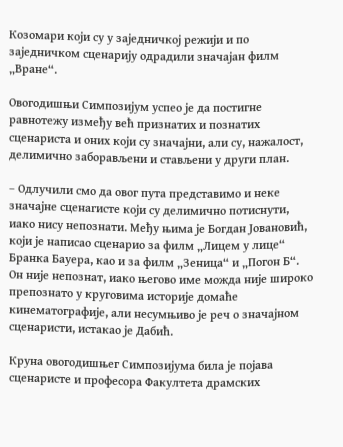Козомари који су у заједничкој режији и по заједничком сценарију одрадили значајан филм „Вране“.

Овогодишњи Симпозијум успео је да постигне равнотежу између већ признатих и познатих сценариста и оних који су значајни, али су, нажалост, делимично заборављени и стављени у други план.

– Одлучили смо да овог пута представимо и неке значајне сценarисте који су делимично потиснути, иако нису непознати. Међу њима је Богдан Јовановић, који је написао сценарио за филм „Лицем у лице“ Бранка Бауера, као и за филм „Зеница“ и „Погон Б“. Он није непознат, иако његово име можда није широко препознато у круговима историје домаће кинематографије, али несумњиво је реч о значајном сценaристи, истакао је Дабић.

Круна овогодишњег Симпозијума била је појава сценаристе и професора Факултета драмских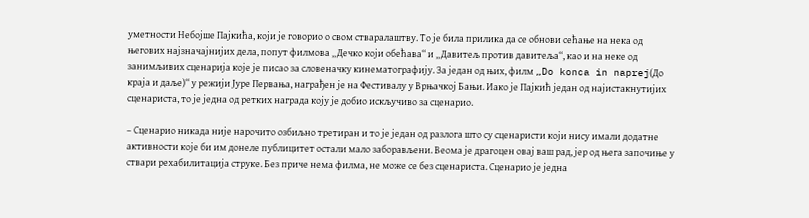уметности Небојше Пајкића, који је говорио о свом стваралаштву. То је била прилика да се обнови сећање на нека од његових најзначајнијих дела, попут филмова „Дечко који обећава“ и „Давитељ против давитеља“, као и на неке од занимљивих сценарија које је писао за словеначку кинематографију. За један од њих, филм „Do konca in naprej(До краја и даље)“ у режији Јуре Первања, награђен је на Фестивалу у Врњачкој Бањи. Иако је Пајкић један од најистакнутијих сценариста, то је једна од ретких награда коју је добио искључиво за сценарио.

– Сценарио никада није нарочито озбиљно третиран и то је један од разлога што су сценаристи који нису имали додатне активности које би им донеле публицитет остали мало заборављени. Веома је драгоцен овај ваш рад, јер од њега започиње у ствари рехабилитација струке. Без приче нема филма, не може се без сценариста. Сценарио је једна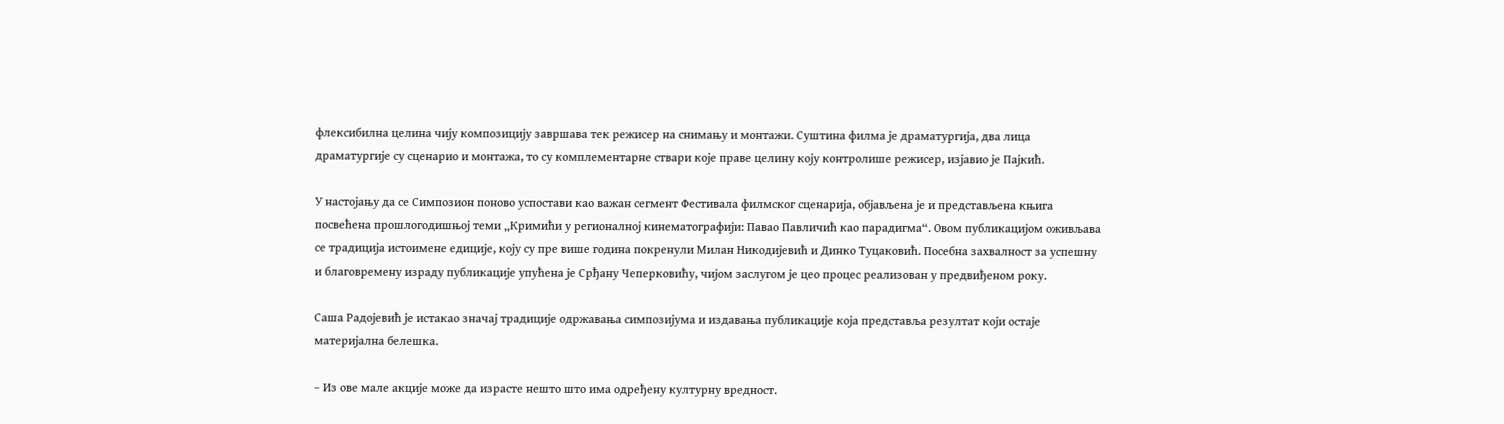флексибилна целина чију композицију завршава тек режисер на снимању и монтажи. Суштина филма је драматургија, два лица драматургије су сценарио и монтажа, то су комплементарне ствари које праве целину коју контролише режисер, изјавио је Пајкић.

У настојању да се Симпозион поново успостави као важан сегмент Фестивала филмског сценарија, објављена је и представљена књига посвећена прошлогодишњој теми „Кримићи у регионалној кинематографији: Павао Павличић као парадигма“. Овом публикацијом оживљава се традиција истоимене едиције, коју су пре више година покренули Милан Никодијевић и Динко Туцаковић. Посебна захвалност за успешну и благовремену израду публикације упућена је Срђану Чеперковићу, чијом заслугом је цео процес реализован у предвиђеном року.

Саша Радојевић је истакао значај традиције одржавања симпозијума и издавања публикације која представља резултат који остаје материјална белешка.

– Из ове мале акције може да израсте нешто што има одређену културну вредност.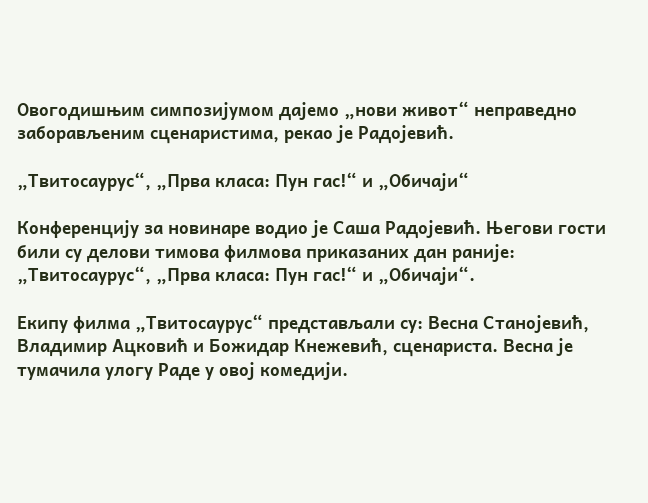Овогодишњим симпозијумом дајемо „нови живот“ неправедно заборављеним сценаристима, рекао је Радојевић.

„Твитосаурус“, „Прва класа: Пун гас!“ и „Обичаји“

Конференцију за новинаре водио је Саша Радојевић. Његови гости били су делови тимова филмова приказаних дан раније: „Твитосаурус“, „Прва класа: Пун гас!“ и „Обичаји“.

Екипу филма „Твитосаурус“ представљали су: Весна Станојевић, Владимир Ацковић и Божидар Кнежевић, сценариста. Весна је тумачила улогу Раде у овој комедији.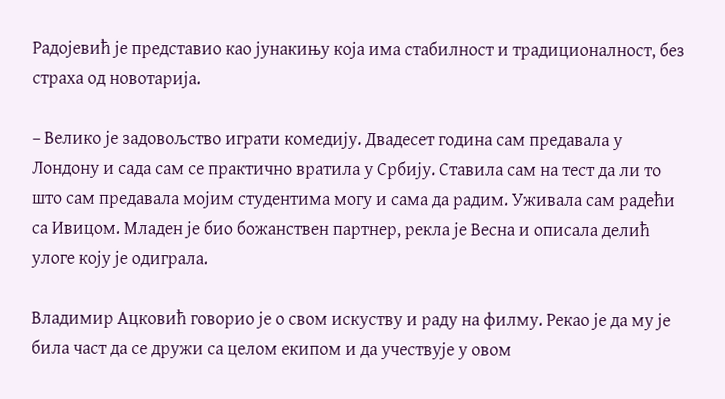Радојевић је представио као јунакињу која има стабилност и традиционалност, без страха од новотарија.

– Велико је задовољство играти комедију. Двадесет година сам предавала у Лондону и сада сам се практично вратила у Србију. Ставила сам на тест да ли то што сам предавала мојим студентима могу и сама да радим. Уживала сам радећи са Ивицом. Младен је био божанствен партнер, рекла је Весна и описала делић улоге коју је одиграла.

Владимир Ацковић говорио је о свом искуству и раду на филму. Рекао је да му је била част да се дружи са целом екипом и да учествује у овом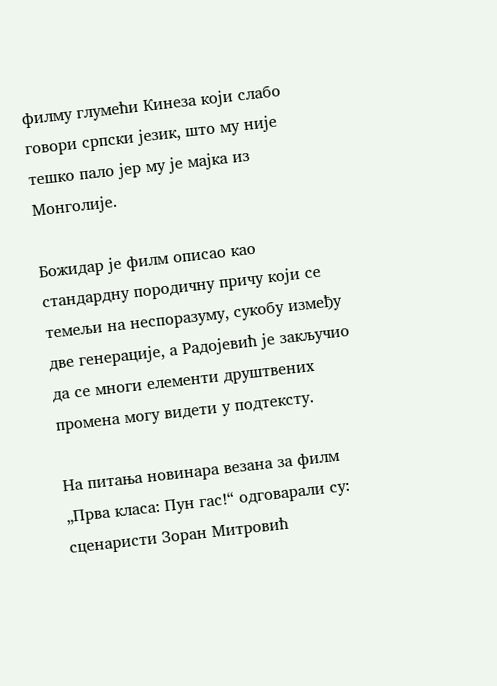филму глумећи Кинеза који слабо говори српски језик, што му није тешко пало јер му је мајка из Монголије.

Божидар је филм описао као стандардну породичну причу који се темељи на неспоразуму, сукобу између две генерације, а Радојевић је закључио да се многи елементи друштвених промена могу видети у подтексту.

На питања новинара везана за филм „Прва класа: Пун гас!“ одговарали су: сценаристи Зоран Митровић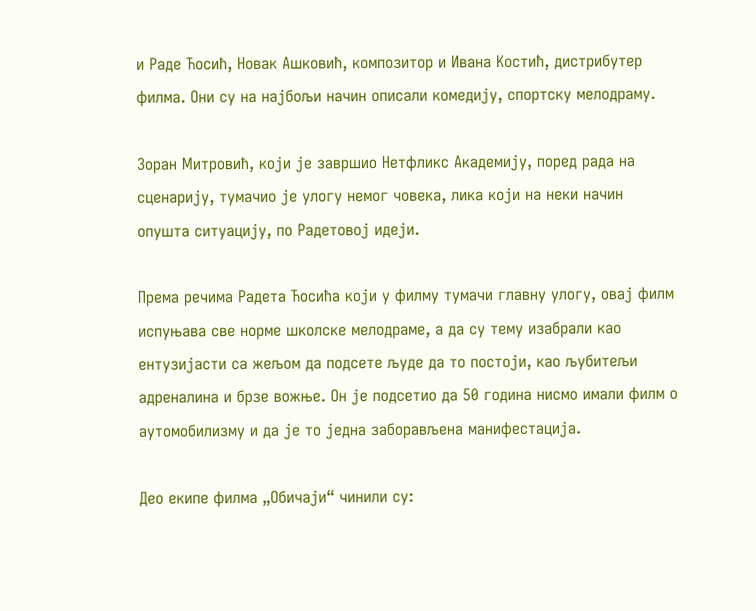и Раде Ћосић, Новак Ашковић, композитор и Ивана Костић, дистрибутер филма. Они су на најбољи начин описали комедију, спортску мелодраму.

Зоран Митровић, који је завршио Нетфликс Академију, поред рада на сценарију, тумачио је улогу немог човека, лика који на неки начин опушта ситуацију, по Радетовој идеји.

Према речима Радета Ћосића који у филму тумачи главну улогу, овај филм испуњава све норме школске мелодраме, а да су тему изабрали као ентузијасти са жељом да подсете људе да то постоји, као љубитељи адреналина и брзе вожње. Он је подсетио да 50 година нисмо имали филм о аутомобилизму и да је то једна заборављена манифестација.

Део екипе филма „Обичаји“ чинили су: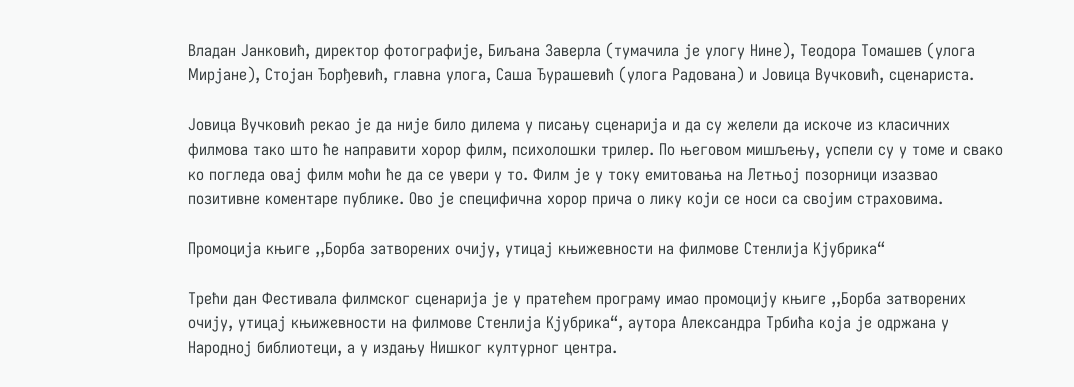Владан Јанковић, директор фотографије, Биљана Заверла (тумачила је улогу Нине), Теодора Томашев (улога Мирјане), Стојан Ђорђевић, главна улога, Саша Ђурашевић (улога Радована) и Јовица Вучковић, сценариста.

Јовица Вучковић рекао је да није било дилема у писању сценарија и да су желели да искоче из класичних филмова тако што ће направити хорор филм, психолошки трилер. По његовом мишљењу, успели су у томе и свако ко погледа овај филм моћи ће да се увери у то. Филм је у току емитовања на Летњој позорници изазвао позитивне коментаре публике. Ово је специфична хорор прича о лику који се носи са својим страховима.

Промоција књиге ,,Борба затворених очију, утицај књижевности на филмове Стенлија Кјубрика“

Трећи дан Фестивала филмског сценарија је у пратећем програму имао промоцију књиге ,,Борба затворених очију, утицај књижевности на филмове Стенлија Кјубрика“, аутора Александра Трбића која је одржана у Народној библиотеци, а у издању Нишког културног центра.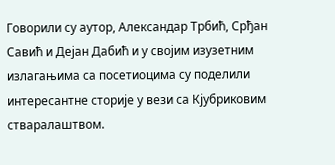Говорили су аутор, Александар Трбић, Срђан Савић и Дејан Дабић и у својим изузетним излагањима са посетиоцима су поделили интересантне сторије у вези са Кјубриковим стваралаштвом.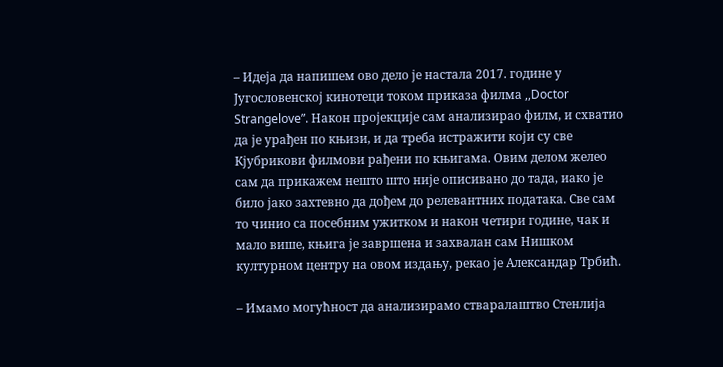– Идеја да напишем ово дело је настала 2017. године у Југословенској кинотеци током приказа филма ,,Doctor Strangelove”. Након пројекције сам анализирао филм, и схватио да је урађен по књизи, и да треба истражити који су све Кјубрикови филмови рађени по књигама. Овим делом желео сам да прикажем нешто што није описивано до тада, иако је било јако захтевно да дођем до релевантних података. Све сам то чинио са посебним ужитком и након четири године, чак и мало више, књига је завршена и захвалан сам Нишком културном центру на овом издању, рекао је Александар Трбић.

– Имамо могућност да анализирамо стваралаштво Стенлија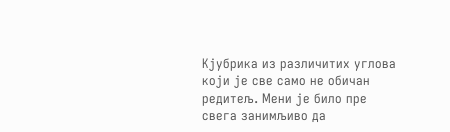Кјубрика из различитих углова који је све само не обичан редитељ. Мени је било пре свега занимљиво да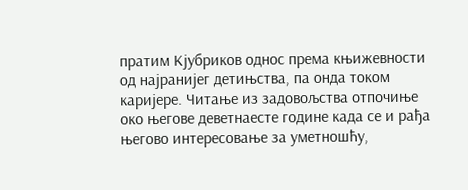пратим Кјубриков однос према књижевности од најранијег детињства, па онда током каријере. Читање из задовољства отпочиње око његове деветнаесте године када се и рађа његово интересовање за уметношћу,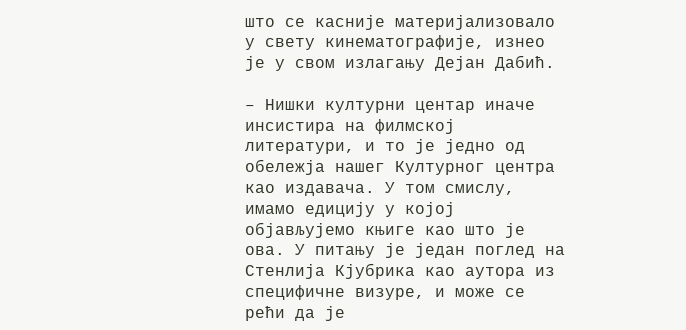што се касније материјализовало у свету кинематографије, изнео је у свом излагању Дејан Дабић.

– Нишки културни центар иначе инсистира на филмској литератури, и то је једно од обележја нашег Културног центра као издавача. У том смислу, имамо едицију у којој објављујемо књиге као што је ова. У питању је један поглед на Стенлија Кјубрика као аутора из специфичне визуре, и може се рећи да је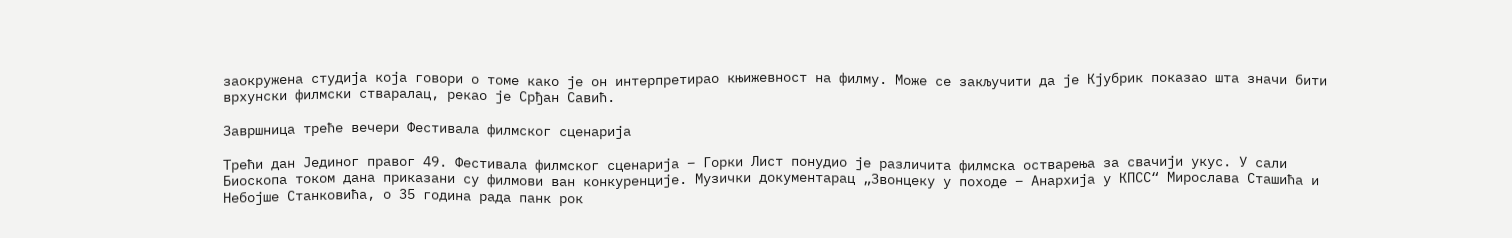заокружена студија која говори о томе како је он интерпретирао књижевност на филму. Може се закључити да је Кјубрик показао шта значи бити врхунски филмски стваралац, рекао је Срђан Савић.

Завршница трећe вечери Фестивала филмског сценарија

Трећи дан Јединог правог 49. Фестивала филмског сценарија – Горки Лист понудио је различита филмска остварења за свачији укус. У сали Биоскопа током дана приказани су филмови ван конкуренције. Музички документарац „Звонцеку у походе – Анархија у КПСС“ Мирослава Сташића и Небојше Станковића, о 35 година рада панк рок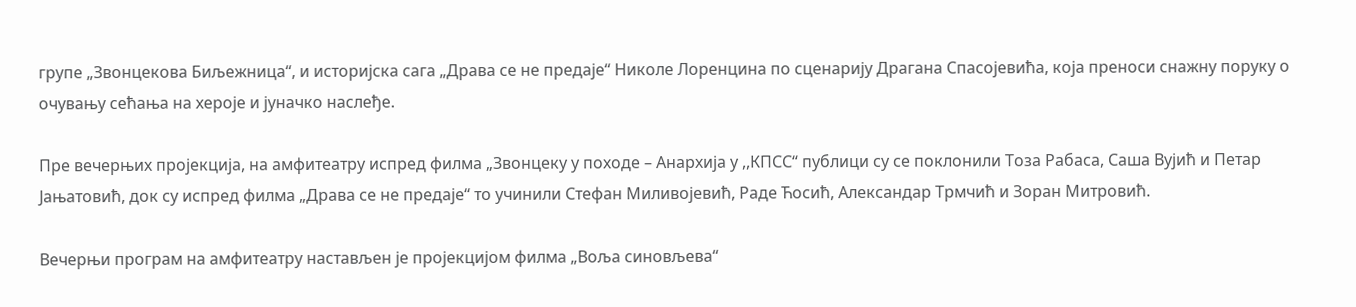групе „Звонцекова Биљежница“, и историјска сага „Драва се не предаје“ Николе Лоренцина по сценарију Драгана Спасојевића, која преноси снажну поруку о очувању сећања на хероје и јуначко наслеђе.

Пре вечерњих пројекција, на амфитеатру испред филма „Звонцеку у походе – Анархија у ,,КПСС“ публици су се поклонили Тоза Рабаса, Саша Вујић и Петар Јањатовић, док су испред филма „Драва се не предаје“ то учинили Стефан Миливојевић, Раде Ћосић, Александар Трмчић и Зоран Митровић.

Вечерњи програм на амфитеатру настављен је пројекцијом филма „Воља синовљева“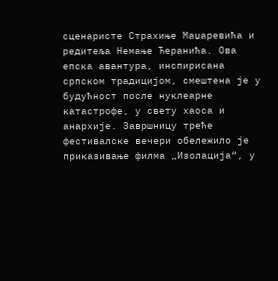сценаристе Страхиње Маџаревића и редитеља Немање Ћеранића. Ова епска авантура, инспирисана српском традицијом, смештена је у будућност после нуклеарне катастрофе, у свету хаоса и анархије. Завршницу треће фестивалске вечери обележило је приказивање филма „Изолација“, у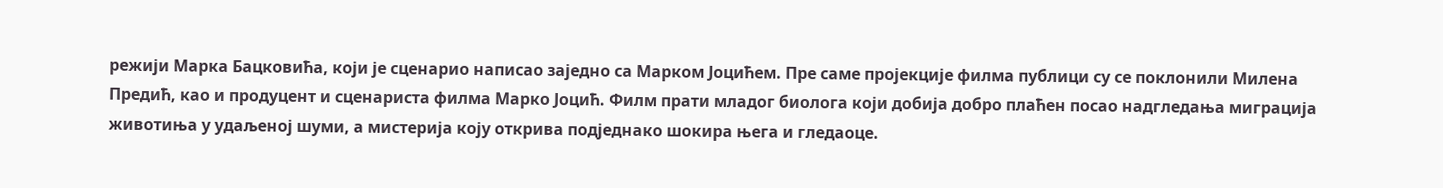режији Марка Бацковића, који је сценарио написао заједно са Марком Јоцићем. Пре саме пројекције филма публици су се поклонили Милена Предић, као и продуцент и сценариста филма Марко Јоцић. Филм прати младог биолога који добија добро плаћен посао надгледања миграција животиња у удаљеној шуми, а мистерија коју открива подједнако шокира њега и гледаоце.